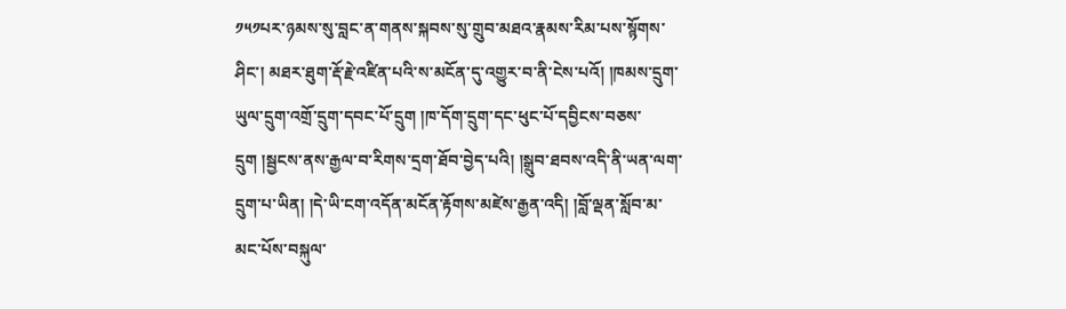༡༥༡པར་ཉམས་སུ་བླང་ན་གནས་སྐབས་སུ་གྲུབ་མཐའ་རྣམས་རིམ་པས་སྙོགས་ཤིང་། མཐར་ཐུག་རྡོ་རྗེ་འཛིན་པའི་ས་མངོན་དུ་འགྱུར་བ་ནི་ངེས་པའོ། །ཁམས་དྲུག་ཡུལ་དྲུག་འགྲོ་དྲུག་དབང་པོ་དྲུག །ཁ་དོག་དྲུག་དང་ཕུང་པོ་དབྱིངས་བཅས་དྲུག །སྦྱངས་ནས་རྒྱལ་བ་རིགས་དྲག་ཐོབ་བྱེད་པའི། །སྒྲུབ་ཐབས་འདི་ནི་ཡན་ལག་དྲུག་པ་ཡིན། །དེ་ཡི་ངག་འདོན་མངོན་རྟོགས་མཛེས་རྒྱན་འདི། །བློ་ལྡན་སློབ་མ་མང་པོས་བསྐུལ་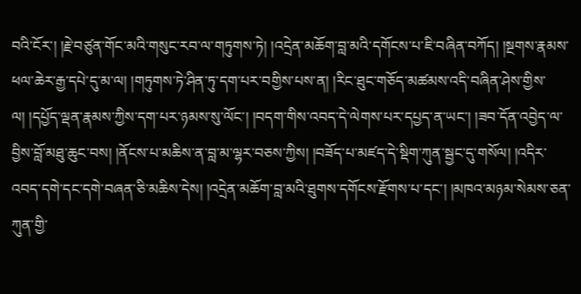བའི་ངོར་། །རྗེ་བཙུན་གོང་མའི་གསུང་རབ་ལ་གཏུགས་ཏེ། །འདྲེན་མཆོག་བླ་མའི་དགོངས་པ་ཇི་བཞིན་བཀོད། །སྔགས་རྣམས་ཕལ་ཆེར་རྒྱ་དཔེ་དུ་མ་ལ། །གཏུགས་ཏེ་ཤིན་ཏུ་དག་པར་བགྱིས་པས་ན། །རིང་ཐུང་གཅོད་མཚམས་འདི་བཞིན་ཤེས་གྱིས་ལ། །དཔྱོད་ལྡན་རྣམས་ཀྱིས་དག་པར་ཉམས་སུ་ལོང་། །བདག་གིས་འབད་དེ་ལེགས་པར་དཔྱད་ན་ཡང་། །ཟབ་དོན་འབྱེད་ལ་བྱིས་བློ་མཐུ་ཆུང་བས། །ནོངས་པ་མཆིས་ན་བླ་མ་ལྷར་བཅས་ཀྱིས། །བཟོད་པ་མཛད་དེ་སྡིག་ཀུན་སྦྱང་དུ་གསོལ། །འདིར་འབད་དགེ་དང་དགེ་བཞན་ཅི་མཆིས་དེས། །འདྲེན་མཆོག་བླ་མའི་ཐུགས་དགོངས་རྫོགས་པ་དང་། །མཁའ་མཉམ་སེམས་ཅན་ཀུན་གྱི་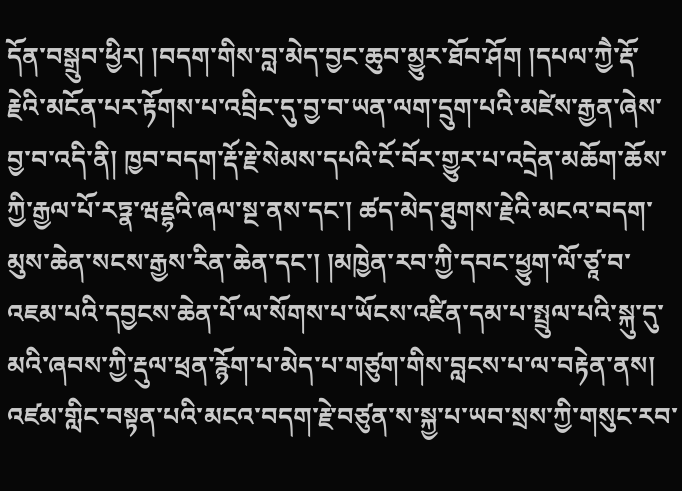དོན་བསྒྲུབ་ཕྱིར། །བདག་གིས་བླ་མེད་བྱང་ཆུབ་མྱུར་ཐོབ་ཤོག །དཔལ་ཀྱཻ་རྡོ་རྗེའི་མངོན་པར་རྟོགས་པ་འབྲིང་དུ་བྱ་བ་ཡན་ལག་དྲུག་པའི་མཛེས་རྒྱན་ཞེས་བྱ་བ་འདི་ནི། ཁྱབ་བདག་རྡོ་རྗེ་སེམས་དཔའི་ངོ་བོར་གྱུར་པ་འདྲེན་མཆོག་ཆོས་ཀྱི་རྒྱལ་པོ་རཏྣ་ཝརྡྷའི་ཞལ་སྔ་ནས་དང་། ཚད་མེད་ཐུགས་རྗེའི་མངའ་བདག་མུས་ཆེན་སངས་རྒྱས་རིན་ཆེན་དང་། །མཁྱེན་རབ་ཀྱི་དབང་ཕྱུག་ལོ་ཙཱ་བ་འཇམ་པའི་དབྱངས་ཆེན་པོ་ལ་སོགས་པ་ཡོངས་འཛིན་དམ་པ་སྤྲུལ་པའི་སྐུ་དུ་མའི་ཞབས་ཀྱི་རྡུལ་ཕྲན་རྙོག་པ་མེད་པ་གཙུག་གིས་བླངས་པ་ལ་བརྟེན་ནས། འཛམ་གླིང་བསྟན་པའི་མངའ་བདག་རྗེ་བཙུན་ས་སྐྱ་པ་ཡབ་སྲས་ཀྱི་གསུང་རབ་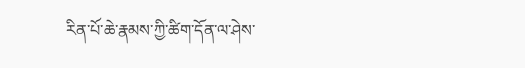རིན་པོ་ཆེ་རྣམས་ཀྱི་ཚིག་དོན་ལ་ཤེས་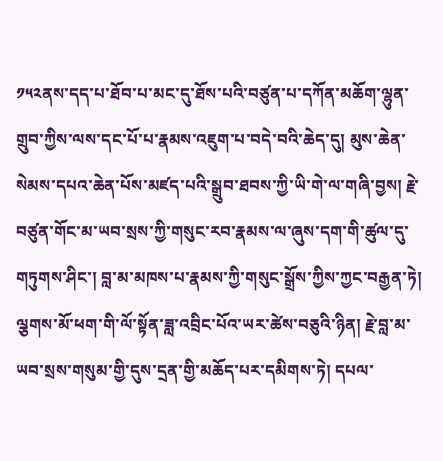༡༥༢ནས་དད་པ་ཐོབ་པ་མང་དུ་ཐོས་པའི་བཙུན་པ་དཀོན་མཆོག་ལྷུན་གྲུབ་ཀྱིས་ལས་དང་པོ་པ་རྣམས་འཇུག་པ་བདེ་བའི་ཆེད་དུ། མུས་ཆེན་སེམས་དཔའ་ཆེན་པོས་མཛད་པའི་སྒྲུབ་ཐབས་ཀྱི་ཡི་གེ་ལ་གཞི་བྱས། རྗེ་བཙུན་གོང་མ་ཡབ་སྲས་ཀྱི་གསུང་རབ་རྣམས་ལ་ཞུས་དག་གི་ཚུལ་དུ་གཏུགས་ཤིང་། བླ་མ་མཁས་པ་རྣམས་ཀྱི་གསུང་སྒྲོས་ཀྱིས་ཀྱང་བརྒྱན་ཏེ། ལྕགས་མོ་ཕག་གི་ལོ་སྟོན་ཟླ་འབྲིང་པོའ་ཡར་ཚེས་བཅུའི་ཉིན། རྗེ་བླ་མ་ཡབ་སྲས་གསུམ་གྱི་དུས་དྲན་གྱི་མཆོད་པར་དམིགས་ཏེ། དཔལ་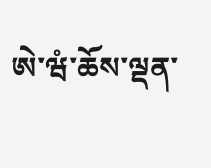ཨེ་ཝཾ་ཆོས་ལྡན་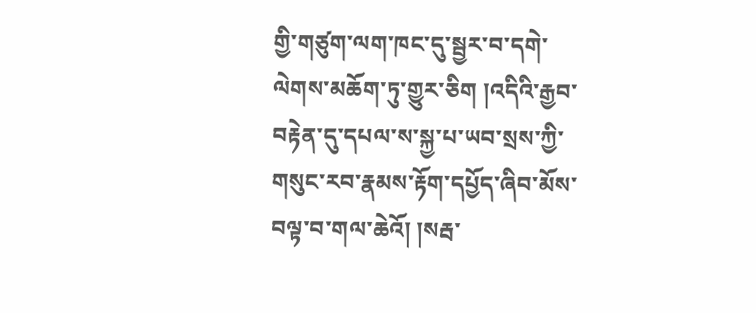གྱི་གཙུག་ལག་ཁང་དུ་སྦྱར་བ་དགེ་ལེགས་མཆོག་ཏུ་གྱུར་ཅིག །འདིའི་རྒྱབ་བརྟེན་དུ་དཔལ་ས་སྐྱ་པ་ཡབ་སྲས་ཀྱི་གསུང་རབ་རྣམས་རྟོག་དཔྱོད་ཞིབ་མོས་བལྟ་བ་གལ་ཆེའོ། །སརྦ་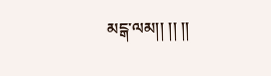མངྒ་ལམ།། །། །།